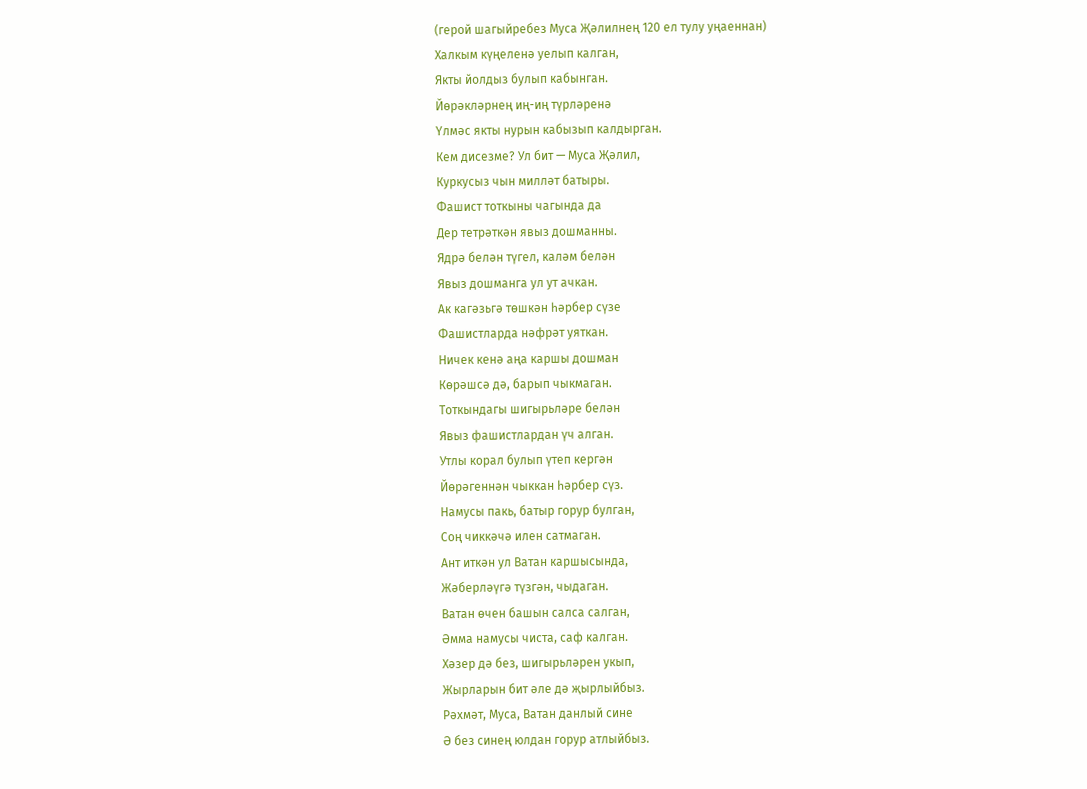(герой шагыйребез Муса Җәлилнең 120 ел тулу уңаеннан)
Халкым күңеленә уелып калган,
Якты йолдыз булып кабынган.
Йөрәкләрнең иң-иң түрләренә
Үлмәс якты нурын кабызып калдырган.
Кем дисезме? Ул бит — Муса Җәлил,
Куркусыз чын милләт батыры.
Фашист тоткыны чагында да
Дер тетрәткән явыз дошманны.
Ядрә белән түгел, каләм белән
Явыз дошманга ул ут ачкан.
Ак кагәзьгә төшкән һәрбер сүзе
Фашистларда нәфрәт уяткан.
Ничек кенә аңа каршы дошман
Көрәшсә дә, барып чыкмаган.
Тоткындагы шигырьләре белән
Явыз фашистлардан үч алган.
Утлы корал булып үтеп кергән
Йөрәгеннән чыккан һәрбер сүз.
Намусы пакь, батыр горур булган,
Соң чиккәчә илен сатмаган.
Ант иткән ул Ватан каршысында,
Жәберләүгә түзгән, чыдаган.
Ватан өчен башын салса салган,
Әмма намусы чиста, саф калган.
Хәзер дә без, шигырьләрен укып,
Жырларын бит әле дә җырлыйбыз.
Рәхмәт, Муса, Ватан данлый сине
Ә без синең юлдан горур атлыйбыз.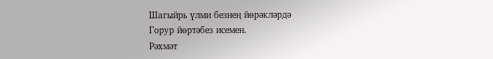Шагыйрь үлми безнең йөрәкләрдә
Горур йөртәбез исемен.
Рәхмәт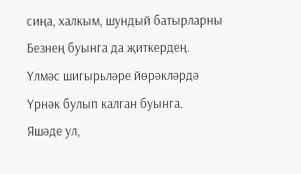сиңа, халкым, шундый батырларны
Безнең буынга да җиткердең.
Үлмәс шигырьләре йөрәкләрдә
Үрнәк булып калган буынга.
Яшәде ул,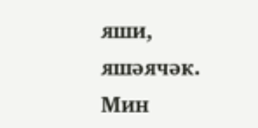яши, яшәячәк.
Мин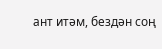ант итәм, бездән соң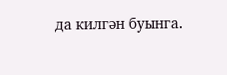да килгән буынга.